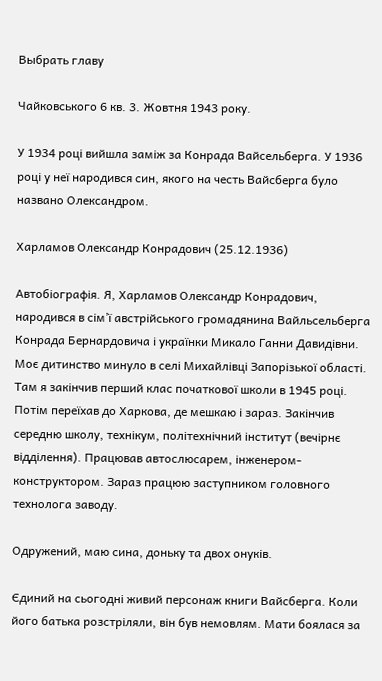Выбрать главу

Чайковського 6 кв. 3. Жовтня 1943 року.

У 1934 році вийшла заміж за Конрада Вайсельберга. У 1936 році у неї народився син, якого на честь Вайсберга було названо Олександром.

Харламов Олександр Конрадович (25.12.1936)

Автобіографія. Я, Харламов Олександр Конрадович, народився в сім’ї австрійського громадянина Вайльсельберга Конрада Бернардовича і українки Микало Ганни Давидівни. Моє дитинство минуло в селі Михайлівці Запорізької області. Там я закінчив перший клас початкової школи в 1945 році. Потім переїхав до Харкова, де мешкаю і зараз. Закінчив середню школу, технікум, політехнічний інститут (вечірнє відділення). Працював автослюсарем, інженером-конструктором. Зараз працюю заступником головного технолога заводу.

Одружений, маю сина, доньку та двох онуків.

Єдиний на сьогодні живий персонаж книги Вайсберга. Коли його батька розстріляли, він був немовлям. Мати боялася за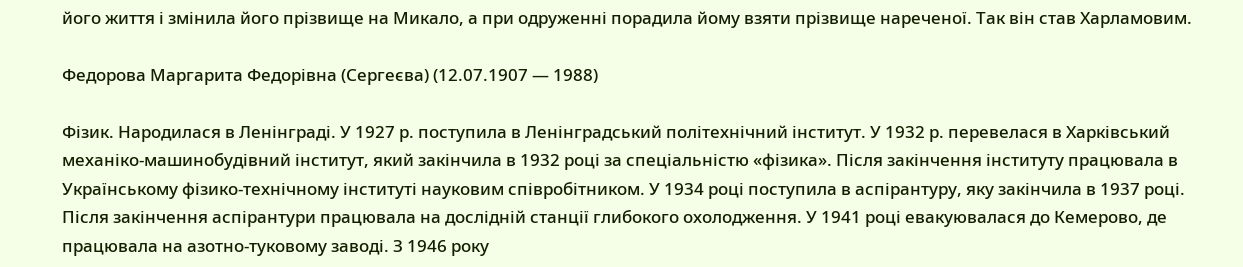його життя і змінила його прізвище на Микало, а при одруженні порадила йому взяти прізвище нареченої. Так він став Харламовим.

Федорова Маргарита Федорівна (Сергеєва) (12.07.1907 — 1988)

Фізик. Народилася в Ленінграді. У 1927 р. поступила в Ленінградський політехнічний інститут. У 1932 р. перевелася в Харківський механіко-машинобудівний інститут, який закінчила в 1932 році за спеціальністю «фізика». Після закінчення інституту працювала в Українському фізико-технічному інституті науковим співробітником. У 1934 році поступила в аспірантуру, яку закінчила в 1937 році. Після закінчення аспірантури працювала на дослідній станції глибокого охолодження. У 1941 році евакуювалася до Кемерово, де працювала на азотно-туковому заводі. З 1946 року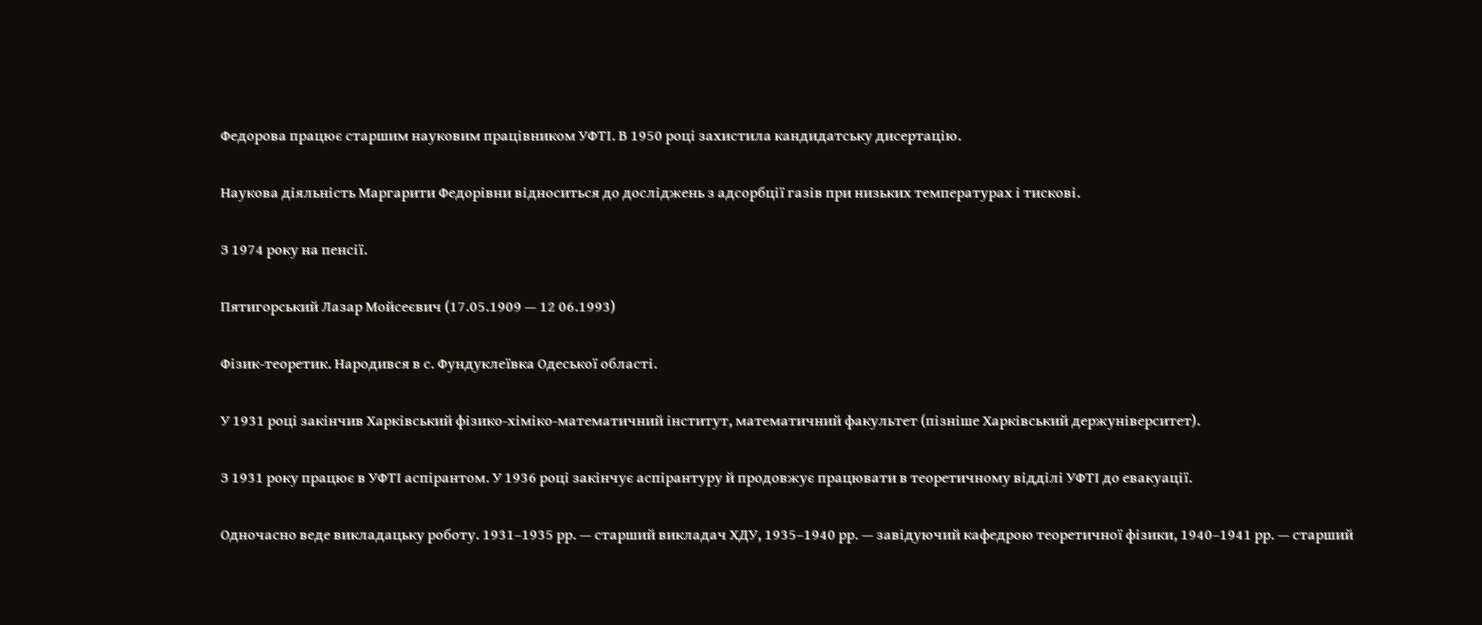Федорова працює старшим науковим працівником УФТІ. В 1950 році захистила кандидатську дисертацію.

Наукова діяльність Маргарити Федорівни відноситься до досліджень з адсорбції газів при низьких температурах і тискові.

З 1974 року на пенсії.

Пятигорський Лазар Мойсеєвич (17.05.1909 — 12 06.1993)

Фізик-теоретик. Народився в с. Фундуклеївка Одеської області.

У 1931 році закінчив Харківський фізико-хіміко-математичний інститут, математичний факультет (пізніше Харківський держуніверситет).

З 1931 року працює в УФТІ аспірантом. У 1936 році закінчує аспірантуру й продовжує працювати в теоретичному відділі УФТІ до евакуації.

Одночасно веде викладацьку роботу. 1931–1935 рр. — старший викладач ХДУ, 1935–1940 рр. — завідуючий кафедрою теоретичної фізики, 1940–1941 рр. — старший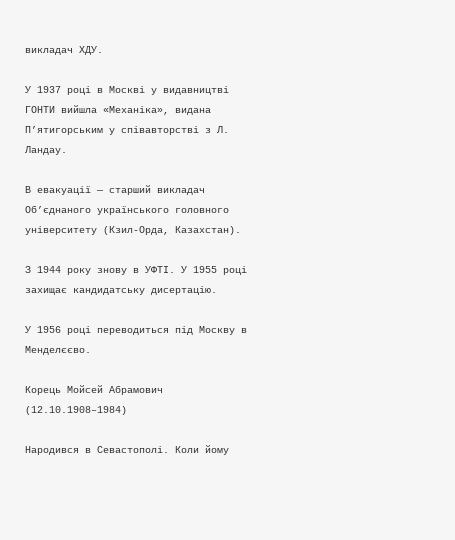викладач ХДУ.

У 1937 році в Москві у видавництві ГОНТИ вийшла «Механіка», видана П’ятигорським у співавторстві з Л. Ландау.

В евакуації — старший викладач Об’єднаного українського головного університету (Кзил-Орда, Казахстан).

З 1944 року знову в УФТІ. У 1955 році захищає кандидатську дисертацію.

У 1956 році переводиться під Москву в Менделєєво.

Корець Мойсей Абрамович (12.10.1908–1984)

Народився в Севастополі. Коли йому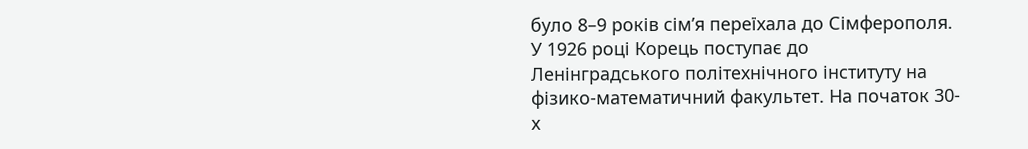було 8–9 років сім’я переїхала до Сімферополя. У 1926 році Корець поступає до Ленінградського політехнічного інституту на фізико-математичний факультет. На початок 30-х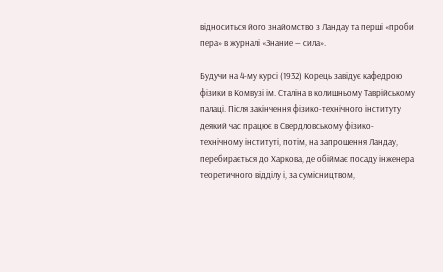відноситься його знайомство з Ландау та перші «проби пера» в журналі «Знание — сила».

Будучи на 4-му курсі (1932) Корець завідує кафедрою фізики в Комвузі ім. Сталіна в колишньому Таврійському палаці. Після закінчення фізико-технічного інституту деякий час працює в Свердловському фізико-технічному інституті, потім, на запрошення Ландау, перебирається до Харкова, де обіймає посаду інженера теоретичного відділу і, за сумісництвом,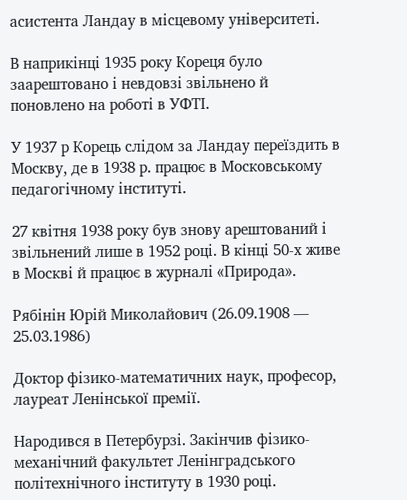асистента Ландау в місцевому університеті.

В наприкінці 1935 року Кореця було заарештовано і невдовзі звільнено й поновлено на роботі в УФТІ.

У 1937 р Корець слідом за Ландау переїздить в Москву, де в 1938 р. працює в Московському педагогічному інституті.

27 квітня 1938 року був знову арештований і звільнений лише в 1952 році. В кінці 50-х живе в Москві й працює в журналі «Природа».

Рябінін Юрій Миколайович (26.09.1908 — 25.03.1986)

Доктор фізико-математичних наук, професор, лауреат Ленінської премії.

Народився в Петербурзі. Закінчив фізико-механічний факультет Ленінградського політехнічного інституту в 1930 році.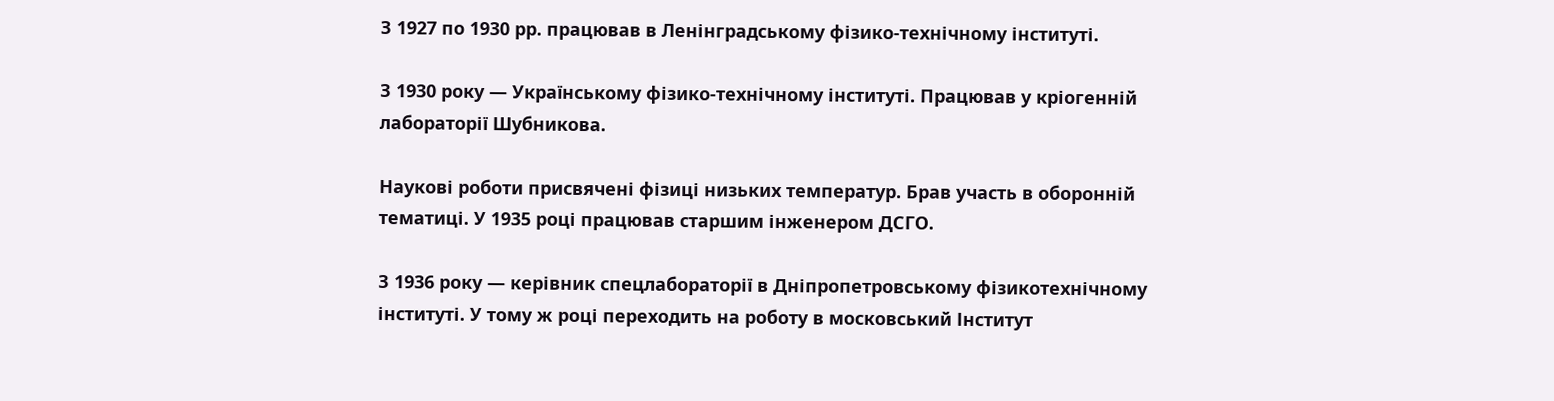З 1927 по 1930 рр. працював в Ленінградському фізико-технічному інституті.

З 1930 року — Українському фізико-технічному інституті. Працював у кріогенній лабораторії Шубникова.

Наукові роботи присвячені фізиці низьких температур. Брав участь в оборонній тематиці. У 1935 році працював старшим інженером ДСГО.

З 1936 року — керівник спецлабораторії в Дніпропетровському фізикотехнічному інституті. У тому ж році переходить на роботу в московський Інститут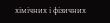хімічних і фізичних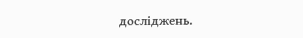досліджень.